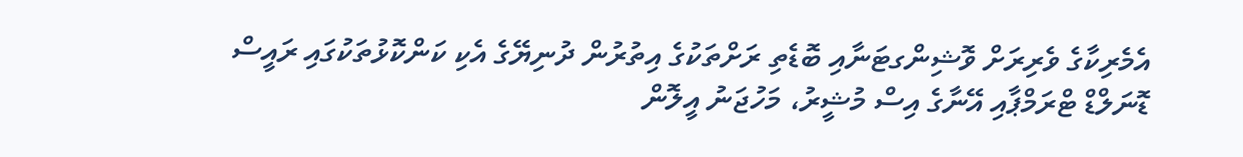އެމެރިކާގެ ވެރިރަށް ވޮޝިންގޓަނާއި ބޮޑެތި ރަށްތަކުގެ އިތުރުން ދުނިޔޭގެ އެކި ކަންކޮޅުތަކުގައި ރައީސް ޑޮނަލްޑް ޓްރަމްޕާއި އޭނާގެ އިސް މުޝީރު، މަހުޖަނު އީލޮން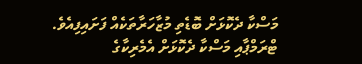މަސްކާ ދެކޮޅަށް ބޮޑެތި މުޒާހަރާތަކެއް ފަށައިފިއެވެ. ޓްރަމްޕާއި މަސްކާ ދެކޮޅަށް އެމެރިކާގެ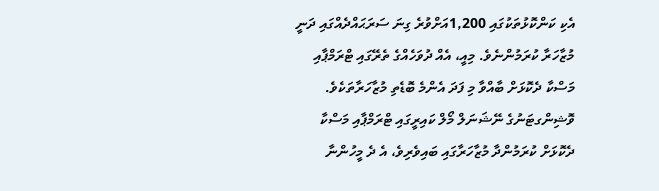އެކި ކަންކޮޅުތަކުގައި 1,200އަށްވުރެ ގިނަ ސަރަޙައްދެއްގައި ދަނީ މުޒާހަރާ ކުރަމުންނެވެ. މިއީ، އެއް ދުވަހެއްގެ ތެރޭގައި ޓްރަމްޕާއި މަސްކާ ދެކޮޅަށް ބާއްވާ މި ފަދަ އެންމެ ބޮޑެތި މުޒާހަރާތަކެވެ.
ވޮޝިންގޓަނުގެ ނޭޝަނަލް މޯލް ކައިރީގައި ޓްރަމްޕާއި މަސްކާ ދެކޮޅަށް ކުރަމުންދާ މުޒާހަރާގައި ބައިވެރިވެ، އެ ދެ މީހުންނާ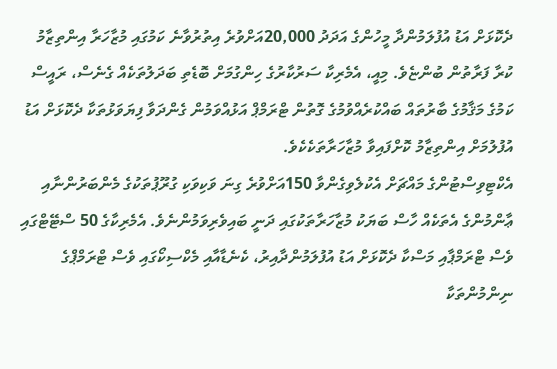ދެކޮޅަށް އަޑު އުފުލަމުންދާ މީހުންގެ އަދަދު 20,000އަށްވުރެ އިތުރުވާނެ ކަމުގައި މުޒާހަރާ އިންތިޒާމު ކުރާ ފަރާތުން ބުންޏެވެ. މިއީ، އެމެރިކާ ސަރުކާރުގެ ހިންގުމަށް ބޮޑެތި ބަދަލުތަކެއް ގެނެސް، ރައީސް ކަމުގެ މަޤާމުގެ ބާރުތައް ބައްކުރެއްވުމުގެ ގޮތުން ޓްރަމްޕް އަޅުއްވަމުން ގެންދަވާ ފިޔަވަޅުތަކާ ދެކޮޅަށް އަޑު އުފުލުމަށް އިންތިޒާމު ކޮށްފައިވާ މުޒާހަރާތަކެކެވެ.
އެކްޓިވިސްޓުންގެ މައްޗަށް އެކުލެވިގެންވާ 150އަށްވުރެ ގިނަ ވަކިވަކި ގުރޫޕުތަކުގެ މެންބަރުންނާއި ޢާންމުންގެ އެތަކެއް ހާސް ބަޔަކު މުޒާހަރާތަކުގައި ދަނީ ބައިވެރިވަމުންނެވެ. އެމެރިކާގެ 50 ސްޓޭޓްގައި ވެސް ޓްރަމްޕާއި މަސްކާ ދެކޮޅަށް އަޑު އުފުލަމުންދާއިރު، ކެނެޑާއާއި މެކްސިކޯގައި ވެސް ޓްރަމްޕްގެ ނިންމުންތަކާ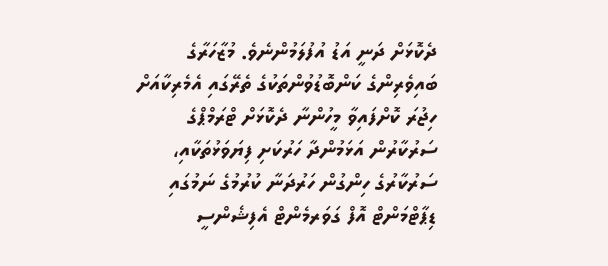ދެކޮޅަށް ދަނީ އަޑު އުފުލަމުންނެވެ. މުޒާހަރާގެ ބައިވެރިންގެ ކަންބޮޑުވުންތަކުގެ ތެރޭގައި އެމެރިކާއަށް ހިޖުރަ ކޮށްފައިވާ މީހުންނާ ދެކޮޅަށް ޓްރަމްޕްގެ ސަރުކާރުން އަޅަމުންދާ ހަރުކަށި ފިޔަވަޅުތަކާއި، ސަރުކާރުގެ ހިންގުން ހަރުދަނާ ކުރުމުގެ ނަމުގައި ޑިޕާޓްމަންޓް އޮފް ގަވަރމެންޓް އެފިޝެންސީ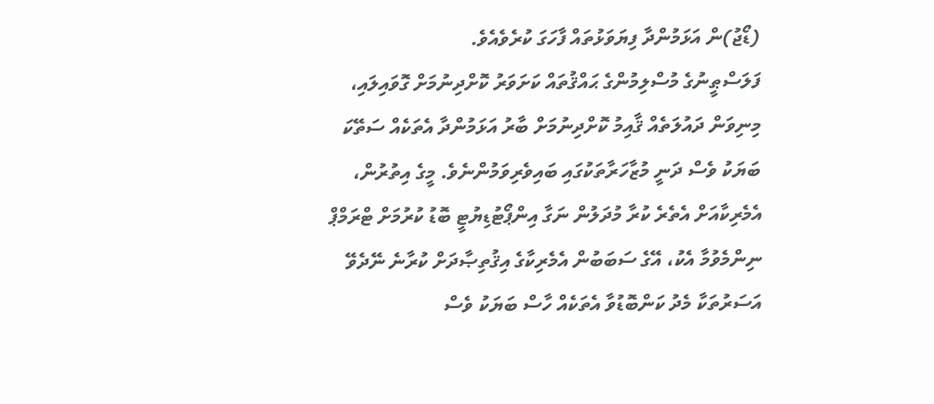(ޑޯޖު)ން އަޅަމުންދާ ފިޔަވަޅުތައް ފާހަގަ ކުރެވެއެވެ.
ފަލަސްޠީނުގެ މުސްލިމުންގެ ޙައްޤުތައް ކަށަވަރު ކޮށްދިނުމަށް ގޮވައިލައި، މިނިވަން ދައުލަތެއް ޤާއިމު ކޮށްދިނުމަށް ބާރު އަޅަމުންދާ އެތަކެއް ސަތޭކަ ބަޔަކު ވެސް ދަނީ މުޒާހަރާތަކުގައި ބައިވެރިވަމުންނެވެ. މީގެ އިތުރުން، އެމެރިކާއަށް އެތެރެ ކުރާ މުދަލުން ނަގާ އިންޕޯޓުޑިޔުޓީ ބޮޑު ކުރުމަށް ޓްރަމްޕް ނިންމެވުމާ އެކު، އޭގެ ސަބަބުން އެމެރިކާގެ އިޤުތިޞާދަށް ކުރާނެ ނޭދެވޭ އަސަރުތަކާ މެދު ކަންބޮޑުވާ އެތަކެއް ހާސް ބަޔަކު ވެސް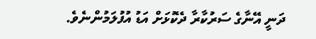ދަނީ އޭނާގެ ސަރުކާރާ ދެކޮޅަށް އަޑު އުފުލަމުންނެވެ.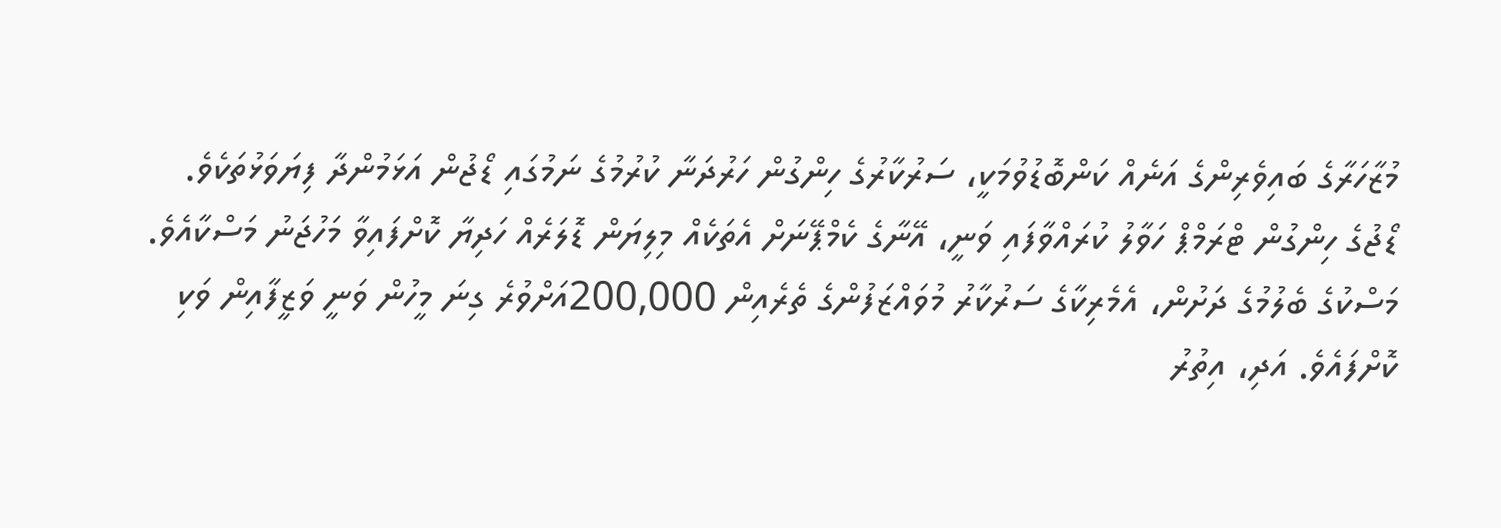މުޒާހަރާގެ ބައިވެރިންގެ އަނެއް ކަންބޮޑުވުމަކީ، ސަރުކާރުގެ ހިންގުން ހަރުދަނާ ކުރުމުގެ ނަމުގައި ޑޯޖުން އަޅަމުންދާ ފިޔަވަޅުތަކެވެ. ޑޯޖުގެ ހިންގުން ޓްރަމްޕް ހަވާލު ކުރައްވާފައި ވަނީ، އޭނާގެ ކެމްޕޭނަށް އެތަކެއް މިލިޔަން ޑޮލަރެއް ހަދިޔާ ކޮށްފައިވާ މަހުޖަނު މަސްކާއެވެ. މަސްކުގެ ބެލުމުގެ ދަށުން، އެމެރިކާގެ ސަރުކާރު މުވައްޒަފުންގެ ތެރެއިން 200,000އަށްވުރެ ގިނަ މީހުން ވަނީ ވަޒީފާއިން ވަކި ކޮށްފައެވެ. އަދި، އިތުރު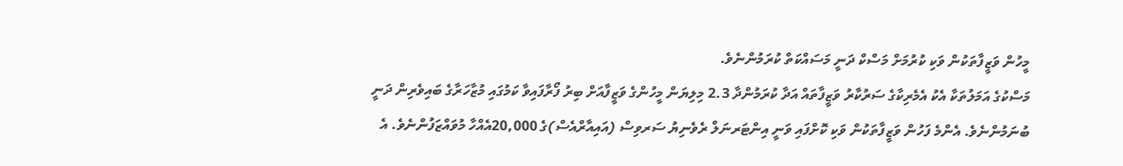މީހުން ވަޒީފާތަކުން ވަކި ކުރުމަށް މަސްކް ދަނީ މަސައްކަތް ކުރަމުންނެވެ.
މަސްކުގެ އަމަލުތަކާ އެކު އެމެރިކާގެ ސަރުކާރު ވަޒީފާތައް އަދާ ކުރަމުންދާ 2.3 މިލިޔަން މީހުންގެ ވަޒީފާއަށް ބިރު ފޯރާފައިވާ ކަމުގައި މުޒާހަރާގެ ބައިވެރިން ދަނީ ބުނަމުންނެވެ. އެންމެ ފަހުން ވަޒީފާތަކުން ވަކި ކޮށްފައި ވަނީ އިންޓަރނަލް ރެވެނިޔު ސަރވިސް (އައިއާރްއެސް)ގެ 20,000އެއްހާ މުވައްޒަފުންނެވެ. އެ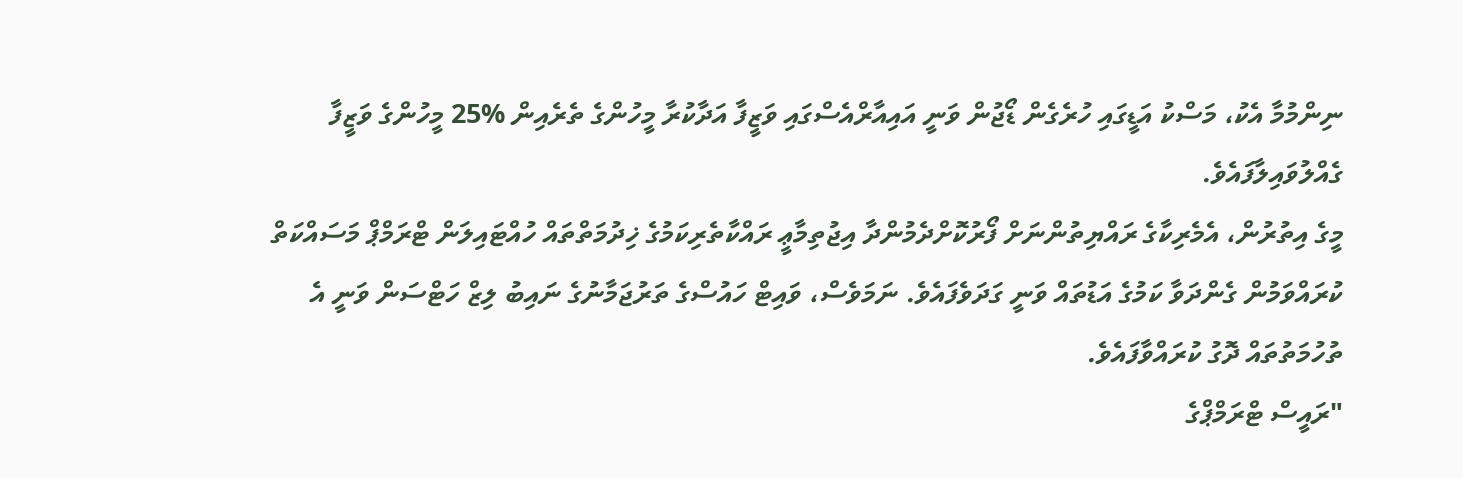ނިންމުމާ އެކު، މަސްކު އަޑީގައި ހުރެގެން ޑޯޖުން ވަނީ އައިއާރްއެސްގައި ވަޒީފާ އަދާކުރާ މީހުންގެ ތެރެއިން %25 މީހުންގެ ވަޒީފާ ގެއްލުވައިލާފައެވެ.
މީގެ އިތުރުން، އެމެރިކާގެ ރައްޔިތުންނަށް ފޯރުކޮށްދެމުންދާ އިޖުތިމާޢީ ރައްކާތެރިކަމުގެ ޚިދުމަތްތައް ހުއްޓައިލަން ޓްރަމްޕް މަސައްކަތް ކުރައްވަމުން ގެންދަވާ ކަމުގެ އަޑުތައް ވަނީ ގަދަވެފައެވެ. ނަމަވެސް، ވައިޓް ހައުސްގެ ތަރުޖަމާނުގެ ނައިބު ލިޒް ހަޓްސަން ވަނީ އެ ތުހުމަތުތައް ދޮގު ކުރައްވާފައެވެ.
"ރައީސް ޓްރަމްޕްގެ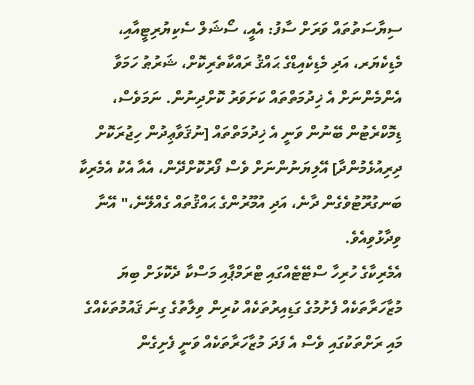ސިޔާސަތުތައް ވަރަށް ސާފު: އެއީ، ސޯޝަލް ސެކިޔުރިޓީއާއި، މެޑިކެޔަރ، އަދި މެޑިކެއިޑްގެ ޙައްޤު ރައްކާތެރިކޮށް، ޝަރުޠު ހަމަވާ އެންމެންނަށް އެ ޚިދުމަތްތައް ކަށަވަރު ކޮށްދިނުން. ނަމަވެސް، ޑިމޮކްރެޓުން ބޭނުން ވަނީ އެ ޚިދުމަތްތައް [ނުޤަވާޢިދުން ހިޖުރަކޮށް ދިރިއުޅެމުންދާ] އޭލިޔަނުންނަށް ވެސް ފޯރުކޮށްދޭން، އެއާ އެކު އެމެރިކާ ބަނގުރޫޓުވެގެން ދާނެ، އަދި އުމޫރުންގެ ޙައްޤުތައް ގެއްލޭނެ،" އޭނާ ވިދާޅުވިއެވެ.
އެމެރިކާގެ ހުރިހާ ސްޓޭޓެއްގައި ޓްރަމްޕާއި މަސްކާ ދެކޮޅަށް ބިޔަ މުޒާހަރާތަކެއް ފެށުމުގެ ގަޑިއިރުތަކެއް ކުރިން ވިލާތުގެ ގިނަ ޤައުމުތަކެއްގެ މައި ރަށްތަކުގައި ވެސް އެ ފަދަ މުޒާހަރާތަކެއް ވަނީ ފެށިގެން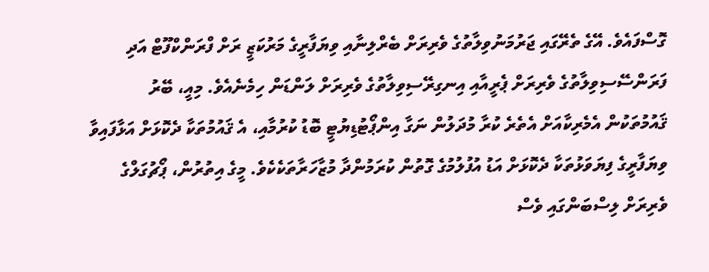ގޮސްފައެވެ. އޭގެ ތެރޭގައި ޖަރުމަނުވިލާތުގެ ވެރިރަށް ބެރްލިނާއި ވިޔަފާރީގެ މަރުކަޒީ ރަށް ފްރަންކްފޫޓް އަދި ފަރަންސޭސިވިލާތުގެ ވެރިރަށް ޕެރީއާއި އިނގިރޭސިވިލާތުގެ ވެރިރަށް ލަންޑަން ހިމެނެއެވެ. މިއީ، ބޭރު ޤައުމުތަކުން އެމެރިކާއަށް އެތެރެ ކުރާ މުދަލުން ނަގާ އިންޕޯޓުޑިޔުޓީ ބޮޑު ކުރުމާއި، އެ ޤައުމުތަކާ ދެކޮޅަށް އަޅާފައިވާ ވިޔަފާރީގެ ފިޔަވަޅުތަކާ ދެކޮޅަށް އަޑު އުފުލުމުގެ ގޮތުން ކުރަމުންދާ މުޒާހަރާތަކެކެވެ. މީގެ އިތުރުން، ޕޯޗުގަލްގެ ވެރިރަށް ލިސްބަންގައި ވެސް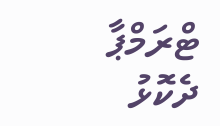ޓްރަމްޕާ ދެކޮޅު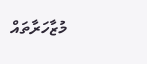މުޒާހަރާތައް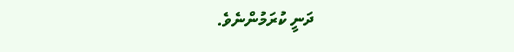ދަނީ ކުރަމުންނެވެ.